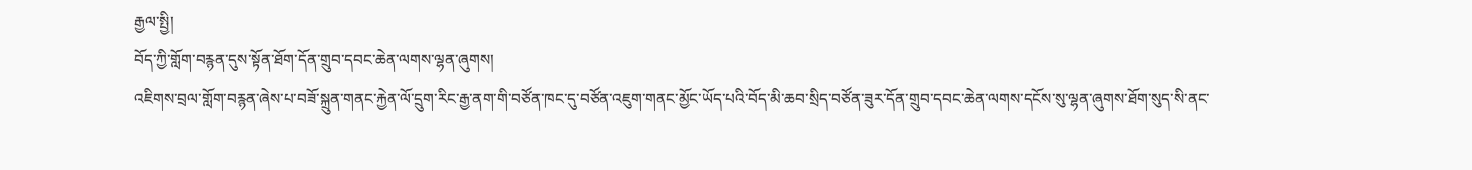རྒྱལ་སྤྱི།
བོད་ཀྱི་གློག་བརྙན་དུས་སྟོན་ཐོག་དོན་གྲུབ་དབང་ཆེན་ལགས་ལྷན་ཞུགས།
འཇིགས་བྲལ་གློག་བརྙན་ཞེས་པ་བཟོ་སྐྲུན་གནང་རྐྱེན་ལོ་དྲུག་རིང་རྒྱ་ནག་གི་བཙོན་ཁང་དུ་བཙོན་འཇུག་གནང་མྱོང་ཡོད་པའི་བོད་མི་ཆབ་སྲིད་བཙོན་ཟུར་དོན་གྲུབ་དབང་ཆེན་ལགས་དངོས་སུ་ལྷན་ཞུགས་ཐོག་སུད་སི་ནང་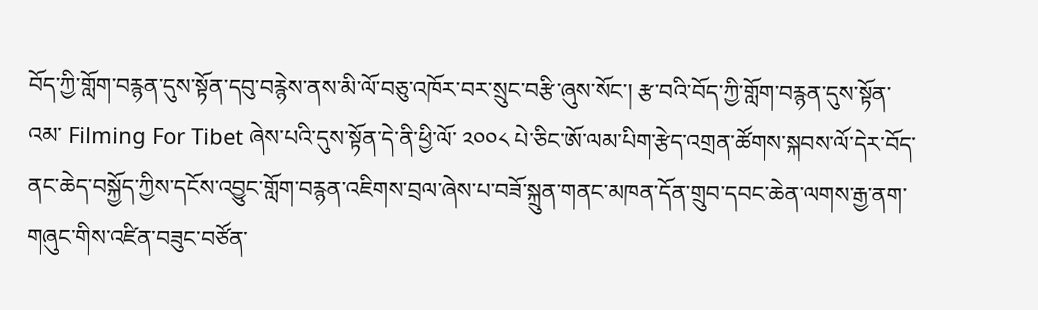བོད་ཀྱི་གློག་བརྙན་དུས་སྟོན་དབུ་བརྙེས་ནས་མི་ལོ་བཅུ་འཁོར་བར་སྲུང་བརྩི་ཞུས་སོང་། རྩ་བའི་བོད་ཀྱི་གློག་བརྙན་དུས་སྟོན་འམ་ Filming For Tibet ཞེས་པའི་དུས་སྟོན་དེ་ནི་ཕྱི་ལོ་ ༢༠༠༨ པེ་ཅིང་ཨོ་ལམ་པིག་རྩེད་འགྲན་ཚོགས་སྐབས་ལོ་དེར་བོད་ནང་ཆེད་བསྐྱོད་ཀྱིས་དངོས་འབྱུང་གློག་བརྙན་འཇིགས་བྲལ་ཞེས་པ་བཟོ་སྐྲུན་གནང་མཁན་དོན་གྲུབ་དབང་ཆེན་ལགས་རྒྱ་ནག་གཞུང་གིས་འཛིན་བཟུང་བཙོན་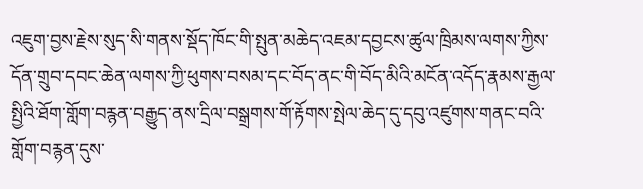འཇུག་བྱས་རྗེས་སུད་སི་གནས་སྡོད་ཁོང་གི་སྤུན་མཆེད་འཇམ་དབྱངས་ཚུལ་ཁྲིམས་ལགས་ཀྱིས་དོན་གྲུབ་དབང་ཆེན་ལགས་ཀྱི་ཕུགས་བསམ་དང་བོད་ནང་གི་བོད་མིའི་མངོན་འདོད་རྣམས་རྒྱལ་སྤྱིའི་ཐོག་གློག་བརྙན་བརྒྱུད་ནས་དྲིལ་བསྒྲགས་གོ་རྟོགས་སྤེལ་ཆེད་དུ་དབུ་འཛུགས་གནང་བའི་གློག་བརྙན་དུས་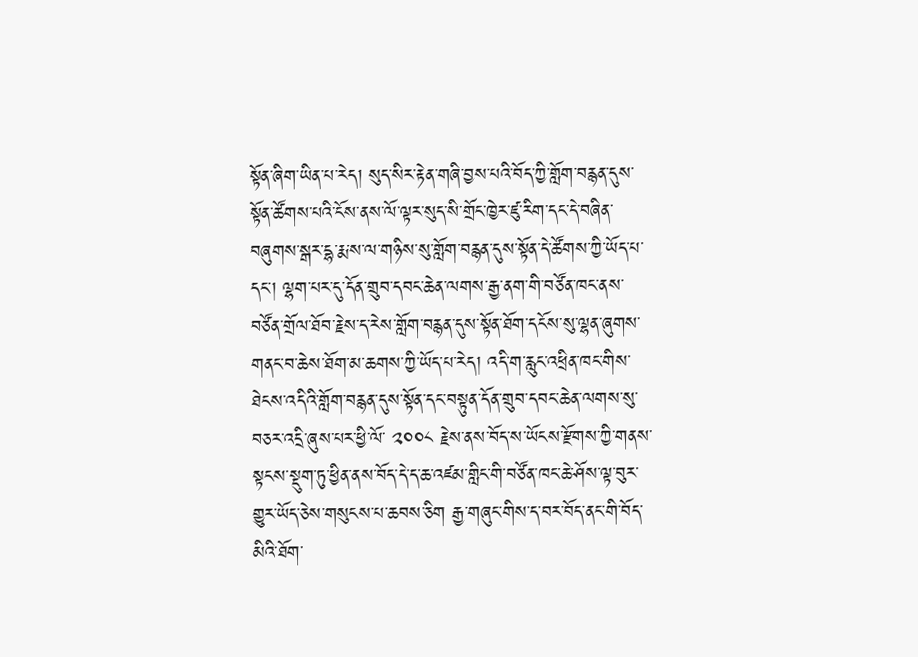སྟོན་ཞིག་ཡིན་པ་རེད། སུད་སིར་རྟེན་གཞི་བྱས་པའི་བོད་ཀྱི་གློག་བརྙན་དུས་སྟོན་ཚོགས་པའི་ངོས་ནས་ལོ་ལྟར་སུད་སི་གྲོང་ཁྱེར་ཛུ་རིག་དང་དེ་བཞིན་བཞུགས་སྒར་དྷ་རྨ་ས་ལ་གཉིས་སུ་གློག་བརྙན་དུས་སྟོན་དེ་ཚོགས་ཀྱི་ཡོད་པ་དང་། ལྷག་པར་དུ་དོན་གྲུབ་དབང་ཆེན་ལགས་རྒྱ་ནག་གི་བཙོན་ཁང་ནས་བཙོན་གྲོལ་ཐོབ་རྗེས་ད་རེས་གློག་བརྙན་དུས་སྟོན་ཐོག་དངོས་སུ་ལྷན་ཞུགས་གནང་བ་ཆེས་ཐོག་མ་ཆགས་ཀྱི་ཡོད་པ་རེད། འདི་ག་རླུང་འཕྲིན་ཁང་གིས་ཐེངས་འདིའི་གློག་བརྙན་དུས་སྟོན་དང་བསྟུན་དོན་གྲུབ་དབང་ཆེན་ལགས་སུ་བཅར་འདྲི་ཞུས་པར་ཕྱི་ལོ་ ༢༠༠༨ རྗེས་ནས་བོད་ས་ཡོངས་རྫོགས་ཀྱི་གནས་སྟངས་སྡུག་ཏུ་ཕྱིན་ནས་བོད་དེ་ད་ཆ་འཛམ་གླིང་གི་བཙོན་ཁང་ཆེ་ཤོས་ལྟ་བུར་གྱུར་ཡོད་ཅེས་གསུངས་པ་ཆབས་ཅིག རྒྱ་གཞུང་གིས་ད་བར་བོད་ནང་གི་བོད་མིའི་ཐོག་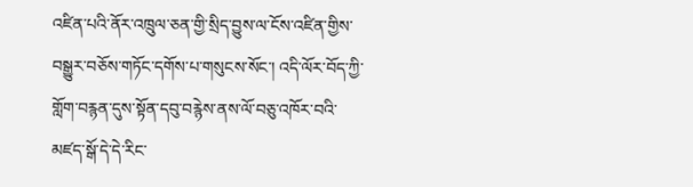འཛིན་པའི་ནོར་འཁྲུལ་ཅན་གྱི་སྲིད་བྱུས་ལ་ངོས་འཛིན་གྱིས་བསྒྱུར་བཅོས་གཏོང་དགོས་པ་གསུངས་སོང་། འདི་ལོར་བོད་ཀྱི་གློག་བརྙན་དུས་སྟོན་དབུ་བརྙེས་ནས་ལོ་བཅུ་འཁོར་བའི་མཛད་སྒོ་དེ་དེ་རིང་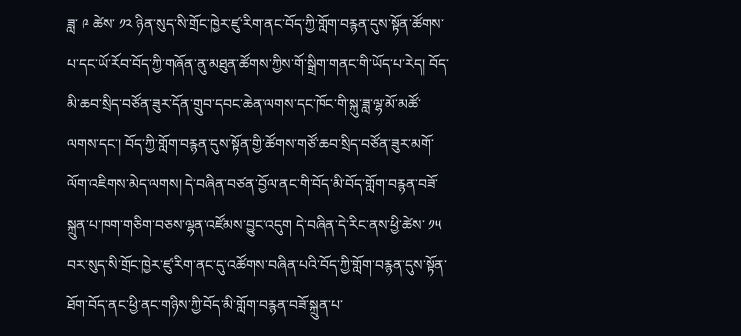ཟླ་ ༩ ཚེས་ ༡༢ ཉིན་སུད་སི་གྲོང་ཁྱེར་ཛུ་རིག་ནང་བོད་ཀྱི་གློག་བརྙན་དུས་སྟོན་ཚོགས་པ་དང་ཡོ་རོབ་བོད་ཀྱི་གཞོན་ནུ་མཐུན་ཚོགས་ཀྱིས་གོ་སྒྲིག་གནང་གི་ཡོད་པ་རེད། བོད་མི་ཆབ་སྲིད་བཙོན་ཟུར་དོན་གྲུབ་དབང་ཆེན་ལགས་དང་ཁོང་གི་སྐུ་ཟླ་ལྷ་མོ་མཚོ་ལགས་དང་། བོད་ཀྱི་གློག་བརྙན་དུས་སྟོན་གྱི་ཚོགས་གཙོ་ཆབ་སྲིད་བཙོན་ཟུར་མགོ་ལོག་འཇིགས་མེད་ལགས། དེ་བཞིན་བཙན་བྱོལ་ནང་གི་བོད་མི་བོད་གློག་བརྙན་བཟོ་སྐྲུན་པ་ཁག་གཅིག་བཅས་ལྷན་འཛོམས་བྱུང་འདུག དེ་བཞིན་དེ་རིང་ནས་ཕྱི་ཚེས་ ༡༥ བར་སུད་སི་གྲོང་ཁྱེར་ཛུ་རིག་ནང་དུ་འཚོགས་བཞིན་པའི་བོད་ཀྱི་གློག་བརྙན་དུས་སྟོན་ཐོག་བོད་ནང་ཕྱི་ནང་གཉིས་ཀྱི་བོད་མི་གློག་བརྙན་བཟོ་སྐྲུན་པ་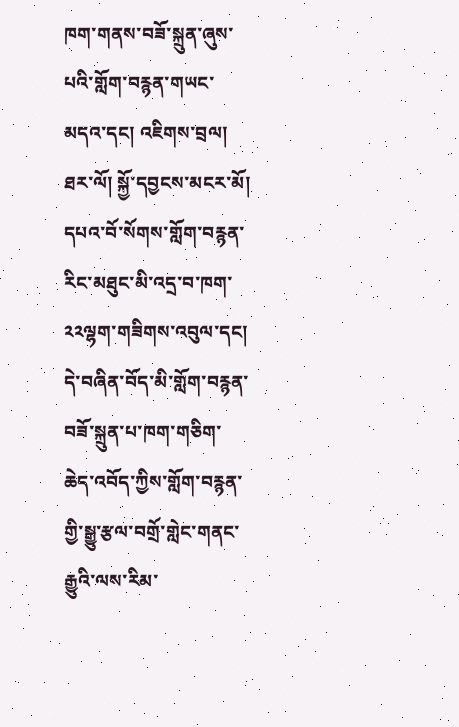ཁག་གནས་བཟོ་སྐྲུན་ཞུས་པའི་གློག་བརྙན་གཡང་མདའ་དང། འཇིགས་བྲལ། ཐར་ལོ། སྐྱོ་དབྱངས་མངར་མོ། དཔའ་བོ་སོགས་གློག་བརྙན་རིང་མཐུང་མི་འདྲ་བ་ཁག་༢༢ལྷག་གཟིགས་འབུལ་དང། དེ་བཞིན་བོད་མི་གློག་བརྙན་བཟོ་སྐྲུན་པ་ཁག་གཅིག་ཆེད་འབོད་ཀྱིས་གློག་བརྙན་གྱི་སྒྱུ་རྩལ་བགྲོ་གླེང་གནང་རྒྱུའི་ལས་རིམ་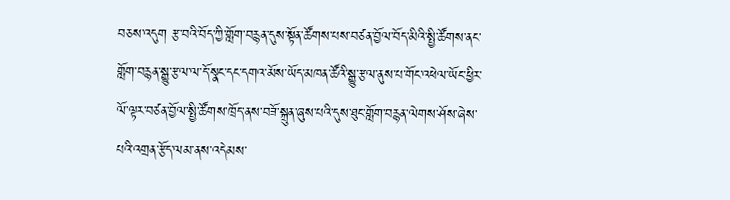བཅས་འདུག རྩ་བའི་བོད་ཀྱི་གློག་བརྙན་དུས་སྟོན་ཚོགས་པས་བཙན་བྱོལ་བོད་མིའི་སྤྱི་ཚོགས་ནང་གློག་བརྙན་སྒྱུ་རྩལ་ལ་དོ་སྣང་དང་དགའ་མོས་ཡོད་མཁན་ཚོའི་སྒྱུ་རྩལ་ནུས་པ་གོང་འཕེལ་ཡོང་ཕྱིར་ལོ་ལྟར་བཙན་བྱོལ་སྤྱི་ཚོགས་ཁྲོད་ནས་བཟོ་སྐྲུན་ཞུས་པའི་དུས་ཐུང་གློག་བརྙན་ལེགས་ཤོས་ཞེས་པའི་འགྲན་རྩོད་ལམ་ནས་འདེམས་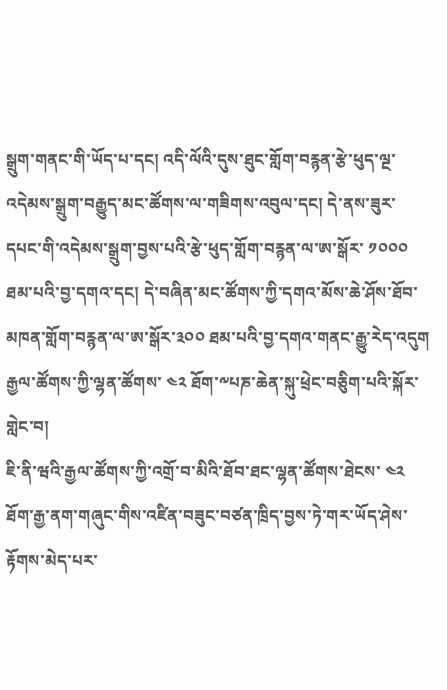སྒྲུག་གནང་གི་ཡོད་པ་དང། འདི་ལོའི་དུས་ཐུང་གློག་བརྙན་རྩེ་ཕུད་ལྔ་འདེམས་སྒྲུག་བརྒྱུད་མང་ཚོགས་ལ་གཟིགས་འབུལ་དང། དེ་ནས་ཟུར་དཔང་གི་འདེམས་སྒྲུག་བྱས་པའི་རྩེ་ཕུད་གློག་བརྙན་ལ་ཨ་སྒོར་ ༡༠༠༠ ཐམ་པའི་བྱ་དགའ་དང། དེ་བཞིན་མང་ཚོགས་ཀྱི་དགའ་མོས་ཆེ་ཤོས་ཐོབ་མཁན་གློག་བརྙན་ལ་ཨ་སྒོར་༣༠༠ ཐམ་པའི་བྱ་དགའ་གནང་རྒྱུ་རེད་འདུག
རྒྱལ་ཚོགས་ཀྱི་ལྷན་ཚོགས་ ༤༢ ཐོག་༸པཎ་ཆེན་སྐུ་ཕྲེང་བཅིུག་པའི་སྐོར་གླེང་བ།
ཇི་ནི་ཝའི་རྒྱལ་ཚོགས་ཀྱི་འགྲོ་བ་མིའི་ཐོབ་ཐང་ལྷན་ཚོགས་ཐེངས་ ༤༢ ཐོག་རྒྱ་ནག་གཞུང་གིས་འཛིན་བཟུང་བཙན་ཁྲིད་བྱས་ཏེ་གར་ཡོད་ཤེས་རྟོགས་མེད་པར་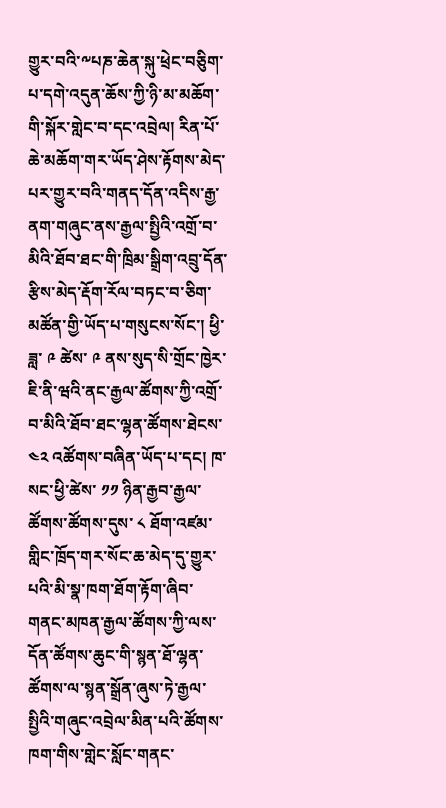གྱུར་བའི་༸པཎ་ཆེན་སྐུ་ཕྲེང་བཅིུག་པ་དགེ་འདུན་ཆོས་ཀྱི་ཉི་མ་མཆོག་གི་སྐོར་གླེང་བ་དང་འབྲེལ། རིན་པོ་ཆེ་མཆོག་གར་ཡོད་ཤེས་རྟོགས་མེད་པར་གྱུར་བའི་གནད་དོན་འདིས་རྒྱ་ནག་གཞུང་ནས་རྒྱལ་སྤྱིའི་འགྲོ་བ་མིའི་ཐོབ་ཐང་གི་ཁྲིམ་སྒྲིག་འབྲུ་དོན་རྩིས་མེད་རྡོག་རོལ་བཏང་བ་ཅིག་མཚོན་གྱི་ཡོད་པ་གསུངས་སོང་། ཕྱི་ཟླ་ ༩ ཚེས་ ༩ ནས་སུད་སི་གྲོང་ཁྱེར་ཇི་ནི་ཝའི་ནང་རྒྱལ་ཚོགས་ཀྱི་འགྲོ་བ་མིའི་ཐོབ་ཐང་ལྷན་ཚོགས་ཐེངས་ ༤༢ འཚོགས་བཞིན་ཡོད་པ་དང། ཁ་སང་ཕྱི་ཚེས་ ༡༡ ཉིན་རྒྱབ་རྒྱལ་ཚོགས་ཚོགས་དུས་ ༨ ཐོག་འཛམ་གླིང་ཁྲོད་གར་སོང་ཆ་མེད་དུ་གྱུར་པའི་མི་སྣ་ཁག་ཐོག་རྟོག་ཞིབ་གནང་མཁན་རྒྱལ་ཚོགས་ཀྱི་ལས་དོན་ཚོགས་ཆུང་གི་སྙན་ཐོ་ལྷན་ཚོགས་ལ་སྙན་སྒྲོན་ཞུས་ཏེ་རྒྱལ་སྤྱིའི་གཞུང་འབྲེལ་མིན་པའི་ཚོགས་ཁག་གིས་གླེང་སློང་གནང་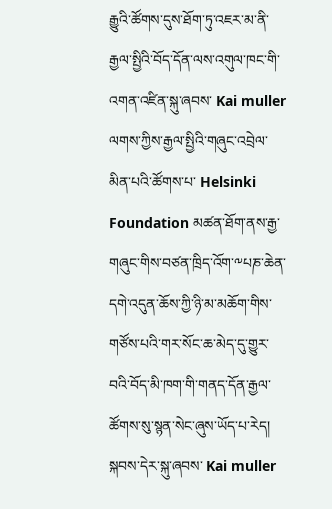རྒྱུའི་ཚོགས་དུས་ཐོག་ཏུ་འཇར་མ་ནི་རྒྱལ་སྤྱིའི་བོད་དོན་ལས་འགུལ་ཁང་གི་འགན་འཛིན་སྐུ་ཞབས་ Kai muller ལགས་ཀྱིས་རྒྱལ་སྤྱིའི་གཞུང་འབྲེལ་མིན་པའི་ཚོགས་པ་ Helsinki Foundation མཚན་ཐོག་ནས་རྒྱ་གཞུང་གིས་བཙན་ཁྲིད་འོག་༸པཎ་ཆེན་དགེ་འདུན་ཆོས་ཀྱི་ཉི་མ་མཆོག་གིས་གཙོས་པའི་གར་སོང་ཆ་མེད་དུ་གྱུར་བའི་བོད་མི་ཁག་གི་གནད་དོན་རྒྱལ་ཚོགས་སུ་སྙན་སེང་ཞུས་ཡོད་པ་རེད། སྐབས་དེར་སྐུ་ཞབས་ Kai muller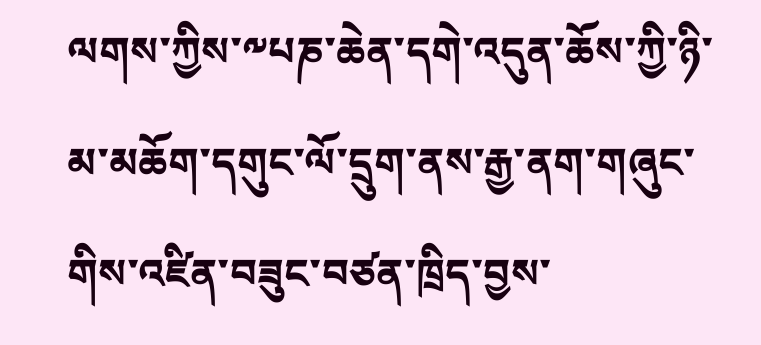ལགས་ཀྱིས་༸པཎ་ཆེན་དགེ་འདུན་ཆོས་ཀྱི་ཉི་མ་མཆོག་དགུང་ལོ་དྲུག་ནས་རྒྱ་ནག་གཞུང་གིས་འཛིན་བཟུང་བཙན་ཁྲིད་བྱས་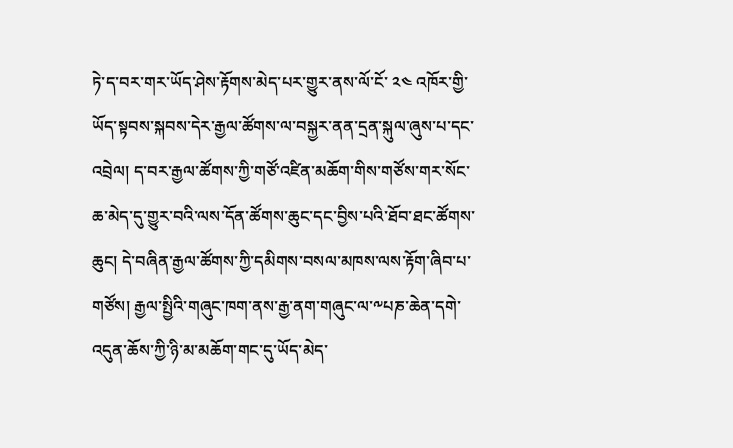ཏེ་ད་བར་གར་ཡོད་ཤེས་རྟོགས་མེད་པར་གྱུར་ནས་ལོ་ངོ་ ༢༤ འཁོར་གྱི་ཡོད་སྟབས་སྐབས་དེར་རྒྱལ་ཚོགས་ལ་བསྐྱར་ནན་དྲན་སྐུལ་ཞུས་པ་དང་འབྲེལ། ད་བར་རྒྱལ་ཚོགས་ཀྱི་གཙོ་འཛིན་མཆོག་གིས་གཙོས་གར་སོང་ཆ་མེད་དུ་གྱུར་བའི་ལས་དོན་ཚོགས་ཆུང་དང་བྱིས་པའི་ཐོབ་ཐང་ཚོགས་ཆུང། དེ་བཞིན་རྒྱལ་ཚོགས་ཀྱི་དམིགས་བསལ་མཁས་ལས་རྟོག་ཞིབ་པ་གཙོས། རྒྱལ་སྤྱིའི་གཞུང་ཁག་ནས་རྒྱ་ནག་གཞུང་ལ་༸པཎ་ཆེན་དགེ་འདུན་ཆོས་ཀྱི་ཉི་མ་མཆོག་གང་དུ་ཡོད་མེད་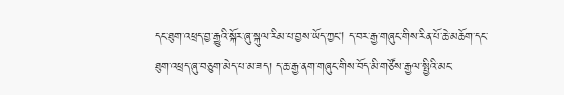དང་ཐུག་འཕྲད་བྱ་རྒྱུའི་སྐོར་ཞུ་སྐུལ་རིམ་པ་བྱས་ཡོད་ཀྱང། ད་བར་རྒྱ་གཞུང་གིས་རིན་པོ་ཆེ་མཆོག་དང་ཐུག་འཕྲད་ཞུ་བཅུག་མེད་པ་མ་ཟད། ད་ཆ་རྒྱ་ནག་གཞུང་གིས་བོད་མི་གཙོས་རྒྱལ་སྤྱིའི་མང་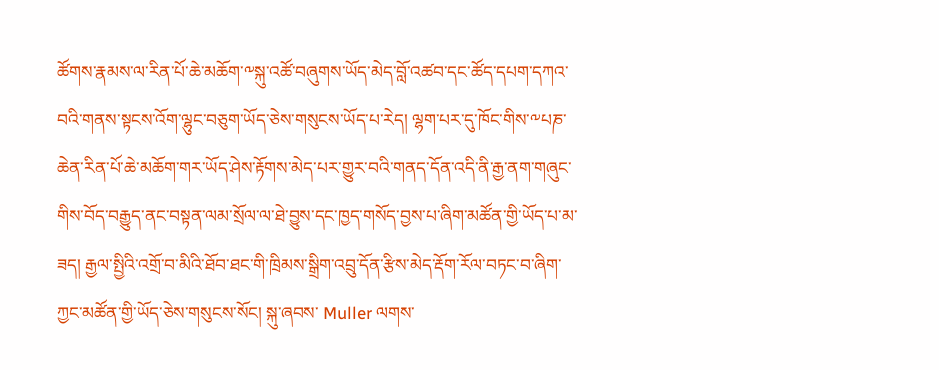ཚོགས་རྣམས་ལ་རིན་པོ་ཆེ་མཆོག་༸སྐུ་འཚོ་བཞུགས་ཡོད་མེད་བློ་འཚབ་དང་ཚོད་དཔག་དཀའ་བའི་གནས་སྟངས་འོག་ལྷུང་བཅུག་ཡོད་ཅེས་གསུངས་ཡོད་པ་རེད། ལྷག་པར་དུ་ཁོང་གིས་༸པཎ་ཆེན་རིན་པོ་ཆེ་མཆོག་གར་ཡོད་ཤེས་རྟོགས་མེད་པར་གྱུར་བའི་གནད་དོན་འདི་ནི་རྒྱ་ནག་གཞུང་གིས་བོད་བརྒྱུད་ནང་བསྟན་ལམ་སྲོལ་ལ་ཐེ་བྱུས་དང་ཁྱད་གསོད་བྱས་པ་ཞིག་མཚོན་གྱི་ཡོད་པ་མ་ཟད། རྒྱལ་སྤྱིའི་འགྲོ་བ་མིའི་ཐོབ་ཐང་གི་ཁྲིམས་སྒྲིག་འབྲུ་དོན་རྩིས་མེད་རྡོག་རོལ་བཏང་བ་ཞིག་ཀྱང་མཚོན་གྱི་ཡོད་ཅེས་གསུངས་སོང། སྐུ་ཞབས་ Muller ལགས་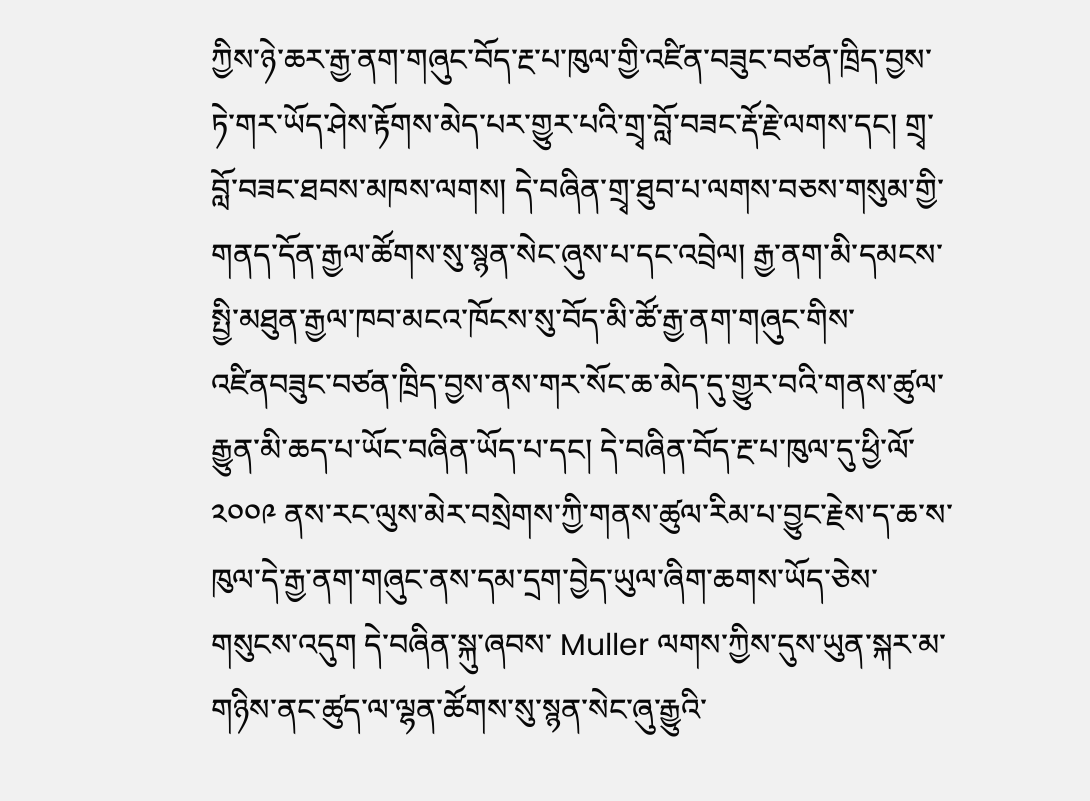ཀྱིས་ཉེ་ཆར་རྒྱ་ནག་གཞུང་བོད་རྔ་པ་ཁུལ་གྱི་འཛིན་བཟུང་བཙན་ཁྲིད་བྱས་ཏེ་གར་ཡོད་ཤེས་རྟོགས་མེད་པར་གྱུར་པའི་གྲྭ་བློ་བཟང་རྡོ་རྗེ་ལགས་དང། གྲྭ་བློ་བཟང་ཐབས་མཁས་ལགས། དེ་བཞིན་གྲྭ་ཐུབ་པ་ལགས་བཅས་གསུམ་གྱི་གནད་དོན་རྒྱལ་ཚོགས་སུ་སྙན་སེང་ཞུས་པ་དང་འབྲེལ། རྒྱ་ནག་མི་དམངས་སྤྱི་མཐུན་རྒྱལ་ཁབ་མངའ་ཁོངས་སུ་བོད་མི་ཚོ་རྒྱ་ནག་གཞུང་གིས་འཛིནབཟུང་བཙན་ཁྲིད་བྱས་ནས་གར་སོང་ཆ་མེད་དུ་གྱུར་བའི་གནས་ཚུལ་རྒྱུན་མི་ཆད་པ་ཡོང་བཞིན་ཡོད་པ་དང། དེ་བཞིན་བོད་རྔ་པ་ཁུལ་དུ་ཕྱི་ལོ་ ༢༠༠༩ ནས་རང་ལུས་མེར་བསྲེགས་ཀྱི་གནས་ཚུལ་རིམ་པ་བྱུང་རྗེས་ད་ཆ་ས་ཁུལ་དེ་རྒྱ་ནག་གཞུང་ནས་དམ་དྲག་བྱེད་ཡུལ་ཞིག་ཆགས་ཡོད་ཅེས་གསུངས་འདུག དེ་བཞིན་སྐུ་ཞབས་ Muller ལགས་ཀྱིས་དུས་ཡུན་སྐར་མ་གཉིས་ནང་ཚུད་ལ་ལྷན་ཚོགས་སུ་སྙན་སེང་ཞུ་རྒྱུའི་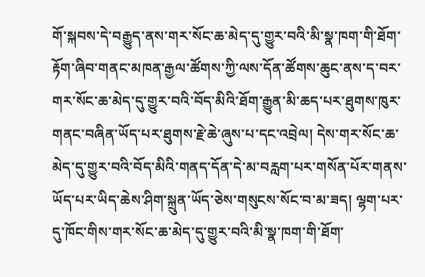གོ་སྐབས་དེ་བརྒྱུད་ནས་གར་སོང་ཆ་མེད་དུ་གྱུར་བའི་མི་སྣ་ཁག་གི་ཐོག་རྟོག་ཞིབ་གནང་མཁན་རྒྱལ་ཚོགས་ཀྱི་ལས་དོན་ཚོགས་ཆུང་ནས་ད་བར་གར་སོང་ཆ་མེད་དུ་གྱུར་བའི་བོད་མིའི་ཐོག་རྒྱུན་མི་ཆད་པར་ཐུགས་ཁུར་གནང་བཞིན་ཡོད་པར་ཐུགས་རྗེ་ཆེ་ཞུས་པ་དང་འབྲེལ། དེས་གར་སོང་ཆ་མེད་དུ་གྱུར་བའི་བོད་མིའི་གནད་དོན་དེ་མ་བརླག་པར་གསོན་པོར་གནས་ཡོད་པར་ཡིད་ཆེས་ཤིག་སྐྲུན་ཡོད་ཅེས་གསུངས་སོང་བ་མ་ཟད། ལྷག་པར་དུ་ཁོང་གིས་གར་སོང་ཆ་མེད་དུ་གྱུར་བའི་མི་སྣ་ཁག་གི་ཐོག་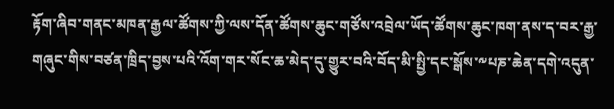རྟོག་ཞིབ་གནང་མཁན་རྒྱལ་ཚོགས་ཀྱི་ལས་དོན་ཚོགས་ཆུང་གཙོས་འབྲེལ་ཡོད་ཚོགས་ཆུང་ཁག་ནས་ད་བར་རྒྱ་གཞུང་གིས་བཙན་ཁྲིད་བྱས་པའི་འོག་གར་སོང་ཆ་མེད་དུ་གྱུར་བའི་བོད་མི་སྤྱི་དང་སྒོས་༸པཎ་ཆེན་དགེ་འདུན་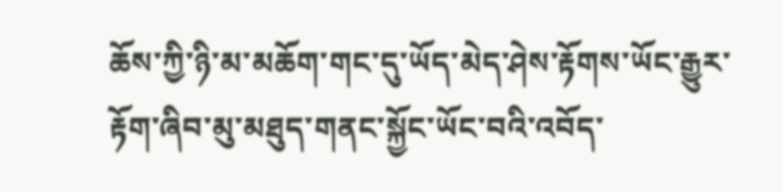ཆོས་ཀྱི་ཉི་མ་མཆོག་གང་དུ་ཡོད་མེད་ཤེས་རྟོགས་ཡོང་རྒྱུར་རྟོག་ཞིབ་མུ་མཐུད་གནང་སྐྱོང་ཡོང་བའི་འབོད་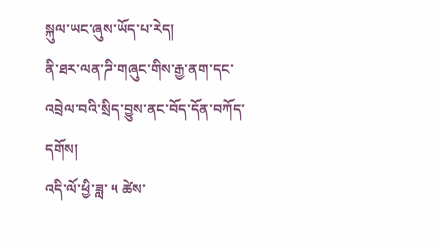སྐུལ་ཡང་ཞུས་ཡོད་པ་རེད།
ནི་ཐར་ལན་ཌི་གཞུང་གིས་རྒྱ་ནག་དང་འབྲེལ་བའི་སྲིད་བྱུས་ནང་བོད་དོན་བཀོད་དགོས།
འདི་ལོ་ཕྱི་ཟླ་ ༥ ཚེས་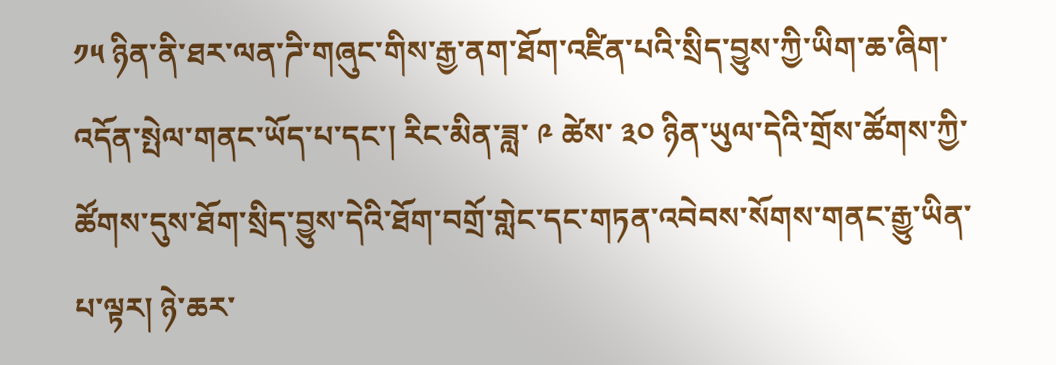༡༥ ཉིན་ནི་ཐར་ལན་ཌི་གཞུང་གིས་རྒྱ་ནག་ཐོག་འཛིན་པའི་སྲིད་བྱུས་ཀྱི་ཡིག་ཆ་ཞིག་འདོན་སྤེལ་གནང་ཡོད་པ་དང་། རིང་མིན་ཟླ་ ༩ ཚེས་ ༣༠ ཉིན་ཡུལ་དེའི་གྲོས་ཚོགས་ཀྱི་ཚོགས་དུས་ཐོག་སྲིད་བྱུས་དེའི་ཐོག་བགྲོ་གླེང་དང་གཏན་འབེབས་སོགས་གནང་རྒྱུ་ཡིན་པ་ལྟར། ཉེ་ཆར་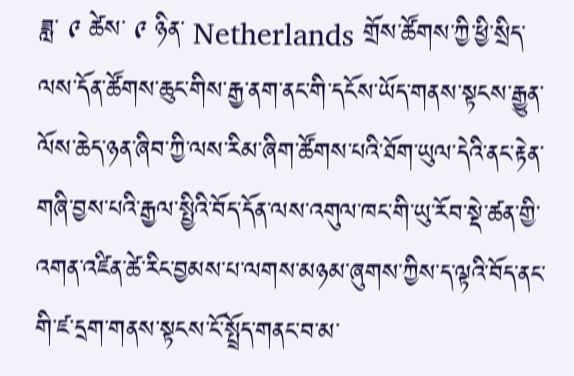ཟླ་ ༩ ཚེས་ ༩ ཉིན་ Netherlands གྲོས་ཚོགས་ཀྱི་ཕྱི་སྲིད་ལས་དོན་ཚོགས་ཆུང་གིས་རྒྱ་ནག་ནང་གི་དངོས་ཡོད་གནས་སྟངས་རྒྱུན་ལོས་ཆེད་ཉན་ཞིབ་ཀྱི་ལས་རིམ་ཞིག་ཚོགས་པའི་ཐོག་ཡུལ་དེའི་ནང་རྟེན་གཞི་བྱས་པའི་རྒྱལ་སྤྱིའི་བོད་དོན་ལས་འགུལ་ཁང་གི་ཡུ་རོབ་སྡེ་ཚན་གྱི་འགན་འཛིན་ཚེ་རིང་བྱམས་པ་ལགས་མཉམ་ཞུགས་ཀྱིས་ད་ལྟའི་བོད་ནང་གི་ཛ་དྲག་གནས་སྟངས་ངོ་སྤྲོད་གནང་བ་མ་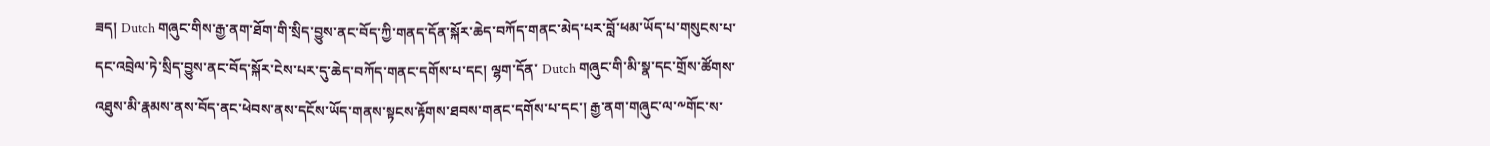ཟད། Dutch གཞུང་གིས་རྒྱ་ནག་ཐོག་གི་སྲིད་བྱུས་ནང་བོད་ཀྱི་གནད་དོན་སྐོར་ཆེད་བཀོད་གནང་མེད་པར་བློ་ཕམ་ཡོད་པ་གསུངས་པ་དང་འབྲེལ་ཏེ་སྲིད་བྱུས་ནང་བོད་སྐོར་ངེས་པར་དུ་ཆེད་བཀོད་གནང་དགོས་པ་དང། ལྷག་དོན་ Dutch གཞུང་གི་མི་སྣ་དང་གྲོས་ཚོགས་འཐུས་མི་རྣམས་ནས་བོད་ནང་ཕེབས་ནས་དངོས་ཡོད་གནས་སྟངས་རྟོགས་ཐབས་གནང་དགོས་པ་དང་། རྒྱ་ནག་གཞུང་ལ་༸གོང་ས་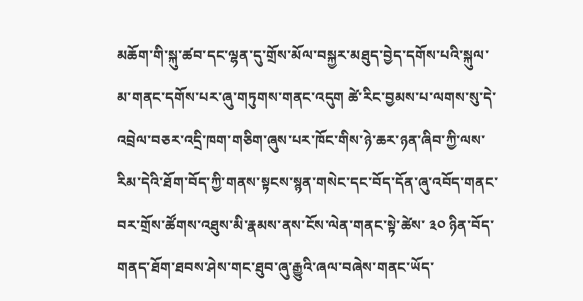མཆོག་གི་སྐུ་ཚབ་དང་ལྷན་དུ་གྲོས་མོལ་བསྐྱར་མཐུད་བྱེད་དགོས་པའི་སྐུལ་མ་གནང་དགོས་པར་ཞུ་གཏུགས་གནང་འདུག ཚེ་རིང་བྱམས་པ་ལགས་སུ་དེ་འབྲེལ་བཅར་འདྲི་ཁག་གཅིག་ཞུས་པར་ཁོང་གིས་ཉེ་ཆར་ཉན་ཞིབ་ཀྱི་ལས་རིམ་དེའི་ཐོག་བོད་ཀྱི་གནས་སྟངས་སྙན་གསེང་དང་བོད་དོན་ཞུ་འབོད་གནང་བར་གྲོས་ཚོགས་འཐུས་མི་རྣམས་ནས་ངོས་ལེན་གནང་སྟེ་ཚེས་ ༣༠ ཉིན་བོད་གནད་ཐོག་ཐབས་ཤེས་གང་ཐུབ་ཞུ་རྒྱུའི་ཞལ་བཞེས་གནང་ཡོད་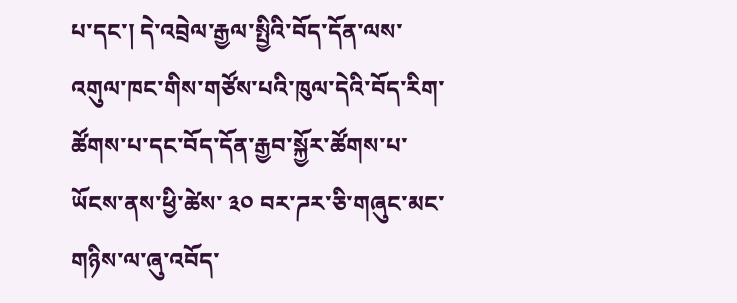པ་དང་། དེ་འབྲེལ་རྒྱལ་སྤྱིའི་བོད་དོན་ལས་འགུལ་ཁང་གིས་གཙོས་པའི་ཁུལ་དེའི་བོད་རིག་ཚོགས་པ་དང་བོད་དོན་རྒྱབ་སྐྱོར་ཚོགས་པ་ཡོངས་ནས་ཕྱི་ཚེས་ ༣༠ བར་ཌར་ཅི་གཞུང་མང་གཉིས་ལ་ཞུ་འབོད་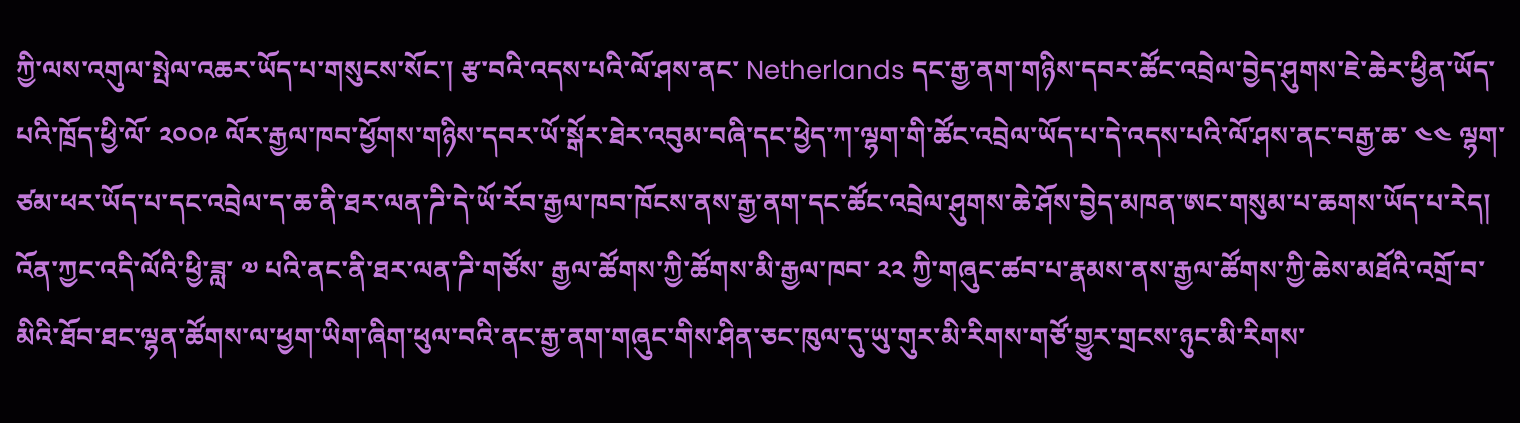ཀྱི་ལས་འགུལ་སྤེལ་འཆར་ཡོད་པ་གསུངས་སོང་། རྩ་བའི་འདས་པའི་ལོ་ཤས་ནང་ Netherlands དང་རྒྱ་ནག་གཉིས་དབར་ཚོང་འབྲེལ་བྱེད་ཤུགས་ཇེ་ཆེར་ཕྱིན་ཡོད་པའི་ཁྲོད་ཕྱི་ལོ་ ༢༠༠༩ ལོར་རྒྱལ་ཁབ་ཕྱོགས་གཉིས་དབར་ཡོ་སྒོར་ཐེར་འབུམ་བཞི་དང་ཕྱེད་ཀ་ལྷག་གི་ཚོང་འབྲེལ་ཡོད་པ་དེ་འདས་པའི་ལོ་ཤས་ནང་བརྒྱ་ཆ་ ༤༤ ལྷག་ཙམ་ཕར་ཡོད་པ་དང་འབྲེལ་ད་ཆ་ནི་ཐར་ལན་ཌི་དེ་ཡོ་རོབ་རྒྱལ་ཁབ་ཁོངས་ནས་རྒྱ་ནག་དང་ཚོང་འབྲེལ་ཤུགས་ཆེ་ཤོས་བྱེད་མཁན་ཨང་གསུམ་པ་ཆགས་ཡོད་པ་རེད། འོན་ཀྱང་འདི་ལོའི་ཕྱི་ཟླ་ ༧ པའི་ནང་ནི་ཐར་ལན་ཌི་གཙོས་ རྒྱལ་ཚོགས་ཀྱི་ཚོགས་མི་རྒྱལ་ཁབ་ ༢༢ ཀྱི་གཞུང་ཚབ་པ་རྣམས་ནས་རྒྱལ་ཚོགས་ཀྱི་ཆེས་མཐོའི་འགྲོ་བ་མིའི་ཐོབ་ཐང་ལྷན་ཚོགས་ལ་ཕྱག་ཡིག་ཞིག་ཕུལ་བའི་ནང་རྒྱ་ནག་གཞུང་གིས་ཤིན་ཅང་ཁུལ་དུ་ཡུ་གུར་མི་རིགས་གཙོ་གྱུར་གྲངས་ཉུང་མི་རིགས་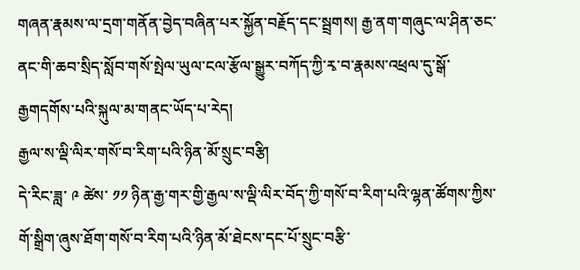གཞན་རྣམས་ལ་དྲག་གནོན་བྱེད་བཞིན་པར་སྐྱོན་བརྗོད་དང་སྦྲགས། རྒྱ་ནག་གཞུང་ལ་ཤིན་ཅང་ནང་གི་ཆབ་སྲིད་སློབ་གསོ་སྤེལ་ཡུལ་ངལ་རྩོལ་སྒྱུར་བཀོད་ཀྱི་རྭ་བ་རྣམས་འཕྲལ་དུ་སྒོ་རྒྱགདགོས་པའི་སྐུལ་མ་གནང་ཡོད་པ་རེད།
རྒྱལ་ས་ལྡི་ལིར་གསོ་བ་རིག་པའི་ཉིན་མོ་སྲུང་བརྩི།
དེ་རིང་ཟླ་ ༩ ཚེས་ ༡༡ ཉིན་རྒྱ་གར་གྱི་རྒྱལ་ས་ལྡི་ལིར་བོད་ཀྱི་གསོ་བ་རིག་པའི་ལྷན་ཚོགས་ཀྱིས་གོ་སྒྲིག་ཞུས་ཐོག་གསོ་བ་རིག་པའི་ཉིན་མོ་ཐེངས་དང་པོ་སྲུང་བརྩི་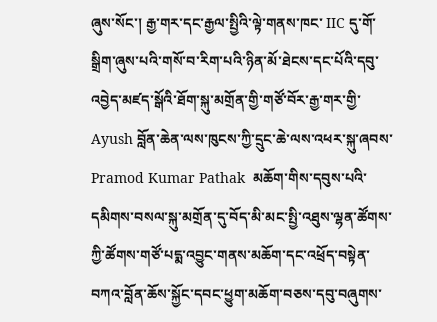ཞུས་སོང་། རྒྱ་གར་དང་རྒྱལ་སྤྱིའི་ལྟེ་གནས་ཁང་ IIC དུ་གོ་སྒྲིག་ཞུས་པའི་གསོ་བ་རིག་པའི་ཉིན་མོ་ཐེངས་དང་པོའི་དབུ་འབྱེད་མཛད་སྒོའི་ཐོག་སྐུ་མགྲོན་གྱི་གཙོ་བོར་རྒྱ་གར་གྱི་ Ayush བློན་ཆེན་ལས་ཁུངས་ཀྱི་དྲུང་ཆེ་ལས་འཕར་སྐུ་ཞབས་  Pramod Kumar Pathak  མཆོག་གིས་དབུས་པའི་དམིགས་བསལ་སྐུ་མགྲོན་དུ་བོད་མི་མང་སྤྱི་འཐུས་ལྷན་ཚོགས་ཀྱི་ཚོགས་གཙོ་པདྨ་འབྱུང་གནས་མཆོག་དང་འཕྲོད་བསྟེན་བཀའ་བློན་ཆོས་སྐྱོང་དབང་ཕྱུག་མཆོག་བཅས་དབུ་བཞུགས་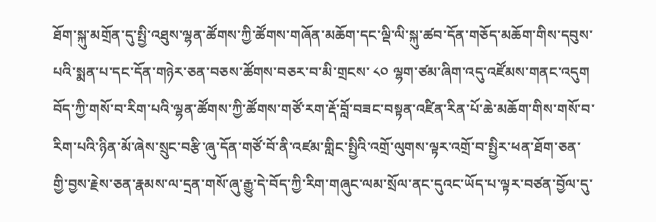ཐོག་སྐུ་མགྲོན་དུ་སྤྱི་འཐུས་ལྷན་ཚོགས་ཀྱི་ཚོགས་གཞོན་མཆོག་དང་ལྡི་ལི་སྐུ་ཚབ་དོན་གཅོད་མཆོག་གིས་དབུས་པའི་སྨན་པ་དང་དོན་གཉེར་ཅན་བཅས་ཚོགས་བཅར་བ་མི་གྲངས་ ༨༠ ལྷག་ཙམ་ཞིག་འདུ་འཛོམས་གནང་འདུག བོད་ཀྱི་གསོ་བ་རིག་པའི་ལྷན་ཚོགས་ཀྱི་ཚོགས་གཙོ་རག་རྡོ་བློ་བཟང་བསྟན་འཛིན་རིན་པོ་ཆེ་མཆོག་གིས་གསོ་བ་རིག་པའི་ཉིན་མོ་ཞེས་སྲུང་བརྩི་ཞུ་དོན་གཙོ་བོ་ནི་འཛམ་གླིང་སྤྱིའི་འགྲོ་ལུགས་ལྟར་འགྲོ་བ་སྤྱིར་ཕན་ཐོག་ཅན་གྱི་བྱས་རྗེས་ཅན་རྣམས་ལ་དྲན་གསོ་ཞུ་རྒྱུ་དེ་བོད་ཀྱི་རིག་གཞུང་ལམ་སྲོལ་ནང་དུའང་ཡོད་པ་ལྟར་བཙན་བྱོལ་དུ་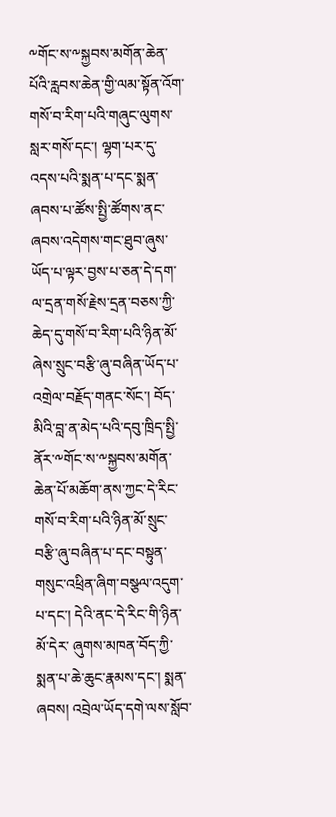༸གོང་ས་༸སྐྱབས་མགོན་ཆེན་པོའི་རླབས་ཆེན་གྱི་ལམ་སྟོན་འོག་གསོ་བ་རིག་པའི་གཞུང་ལུགས་སླར་གསོ་དང་། ལྷག་པར་དུ་འདས་པའི་སྨན་པ་དང་སྨན་ཞབས་པ་ཚོས་སྤྱི་ཚོགས་ནང་ཞབས་འདེགས་གང་ཐུབ་ཞུས་ཡོད་པ་ལྟར་བྱས་པ་ཅན་དེ་དག་ལ་དྲན་གསོ་རྗེས་དྲན་བཅས་ཀྱི་ཆེད་དུ་གསོ་བ་ཪིག་པའི་ཉིན་མོ་ཞེས་སྲུང་བརྩི་ཞུ་བཞིན་ཡོད་པ་འགྲེལ་བརྗོད་གནང་སོང་། བོད་མིའི་བླ་ན་མེད་པའི་དབུ་ཁྲིད་སྤྱི་ནོར་༸གོང་ས་༸སྐྱབས་མགོན་ཆེན་པོ་མཆོག་ནས་ཀྱང་དེ་རིང་གསོ་བ་རིག་པའི་ཉིན་མོ་སྲུང་བརྩི་ཞུ་བཞིན་པ་དང་བསྟུན་གསུང་འཕྲིན་ཞིག་བསྩལ་འདུག་པ་དང་། དེའི་ནང་དེ་རིང་གི་ཉིན་མོ་དེར་ ཞུགས་མཁན་བོད་ཀྱི་སྨན་པ་ཆེ་ཆུང་རྣམས་དང་། སྨན་ཞབས། འབྲེལ་ཡོད་དགེ་ལས་སློབ་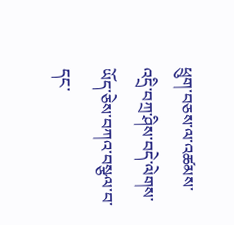ཕྲུག་བཅས་ལ་འཚམས་འདྲི་བཀྲ་ཤིས་བདེ་ལེགས་ཡོད་ཅེས་བཀའ་བསྩལ་བ་དང་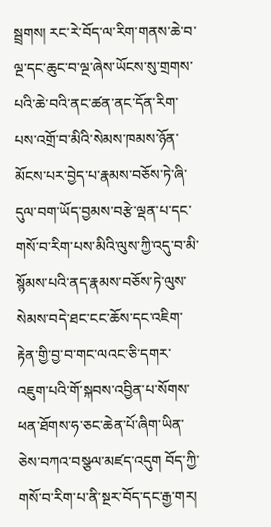སྦྲགས། རང་རེ་བོད་ལ་རིག་གནས་ཆེ་བ་ལྔ་དང་ཆུང་བ་ལྔ་ཞེས་ཡོངས་སུ་གྲགས་པའི་ཆེ་བའི་ནང་ཚན་ནང་དོན་རིག་པས་འགྲོ་བ་མིའི་སེམས་ཁམས་ཉོན་མོངས་པར་བྱེད་པ་རྣམས་བཅོས་ཏེ་ཞི་དུལ་བག་ཡོད་བྱམས་བརྩེ་ལྡན་པ་དང་གསོ་བ་རིག་པས་མིའི་ལུས་ཀྱི་འདུ་བ་མི་སྙོམས་པའི་ནད་རྣམས་བཅོས་ཏེ་ལུས་སེམས་བདེ་ཐང་ངང་ཆོས་དང་འཇིག་རྟེན་གྱི་བྱ་བ་གང་ལའང་ཅི་དགར་འཇུག་པའི་གོ་སྐབས་འབྱིན་པ་སོགས་ཕན་ཐོགས་ཧ་ཅང་ཆེན་པོ་ཞིག་ཡིན་ཅེས་བཀའ་བསྩལ་མཛད་འདུག བོད་ཀྱི་གསོ་བ་རིག་པ་ནི་སྔར་བོད་དང་རྒྱ་གར།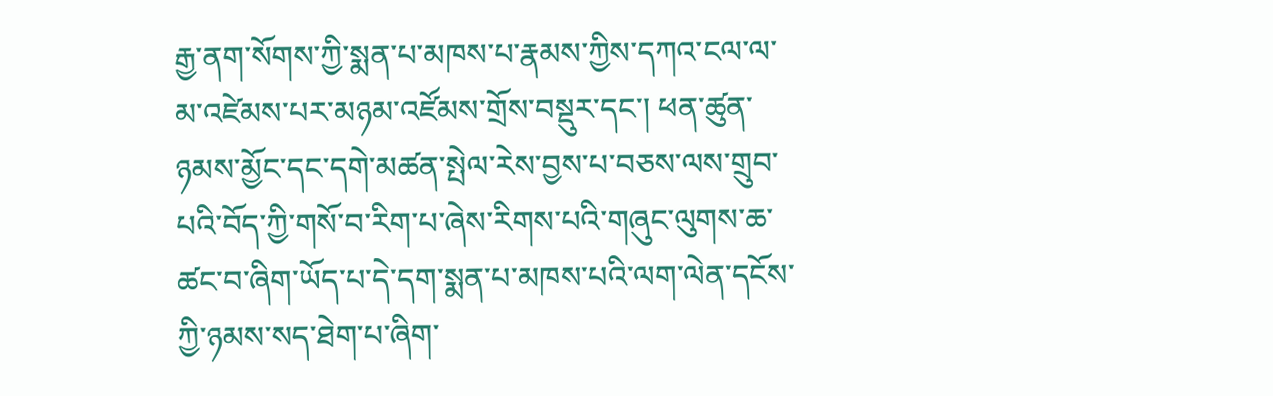རྒྱ་ནག་སོགས་ཀྱི་སྨན་པ་མཁས་པ་རྣམས་ཀྱིས་དཀའ་ངལ་ལ་མ་འཛེམས་པར་མཉམ་འཛོམས་གྲོས་བསྡུར་དང་། ཕན་ཚུན་ཉམས་མྱོང་དང་དགེ་མཚན་སྤེལ་རེས་བྱས་པ་བཅས་ལས་གྲུབ་པའི་བོད་ཀྱི་གསོ་བ་རིག་པ་ཞེས་རིགས་པའི་གཞུང་ལུགས་ཆ་ཚང་བ་ཞིག་ཡོད་པ་དེ་དག་སྨན་པ་མཁས་པའི་ལག་ལེན་དངོས་ཀྱི་ཉམས་སད་ཐེག་པ་ཞིག་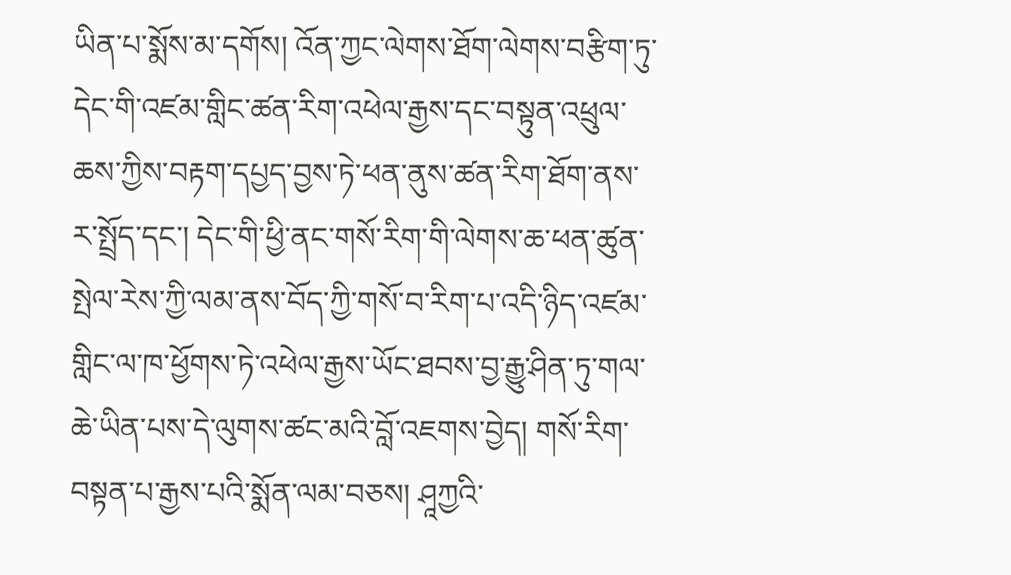ཡིན་པ་སྨོས་མ་དགོས། འོན་ཀྱང་ལེགས་ཐོག་ལེགས་བརྩིག་ཏུ་དེང་གི་འཛམ་གླིང་ཚན་རིག་འཕེལ་རྒྱས་དང་བསྟུན་འཕྲུལ་ཆས་ཀྱིས་བརྟག་དཔྱད་བྱས་ཏེ་ཕན་ནུས་ཚན་རིག་ཐོག་ནས་ར་སྤྲོད་དང་། དེང་གི་ཕྱི་ནང་གསོ་རིག་གི་ལེགས་ཆ་ཕན་ཚུན་སྤེལ་རེས་ཀྱི་ལམ་ནས་བོད་ཀྱི་གསོ་བ་རིག་པ་འདི་ཉིད་འཛམ་གླིང་ལ་ཁ་ཕྱོགས་ཏེ་འཕེལ་རྒྱས་ཡོང་ཐབས་བྱ་རྒྱུ་ཤིན་ཏུ་གལ་ཆེ་ཡིན་པས་དེ་ལུགས་ཚང་མའི་བློ་འཇགས་བྱེད། གསོ་རིག་བསྟན་པ་རྒྱས་པའི་སྨོན་ལམ་བཅས། ཤཱཀྱའི་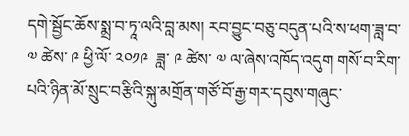དགེ་སྦྱོང་ཆོས་སྨྲ་བ་ཏཱ་ལའི་བླ་མས། རབ་བྱུང་བཅུ་བདུན་པའི་ས་ཕག་ཟླ་བ་ ༧ ཚེས་ ༩ ཕྱི་ལོ་ ༢༠༡༩  ཟླ་ ༩ ཚེས་ ༧ ལ་ཞེས་འཁོད་འདུག གསོ་བ་རིག་པའི་ཉིན་མོ་སྲུང་བརྩིའི་སྐུ་མགྲོན་གཙོ་བོ་རྒྱ་གར་དབུས་གཞུང་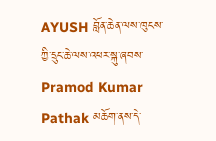AYUSH བློན་ཆེན་ལས་ཁུངས་ཀྱི་དྲུང་ཆེ་ལས་འཕར་སྐུ་ཞབས་ Pramod Kumar Pathak མཆོག་ནས་དེ་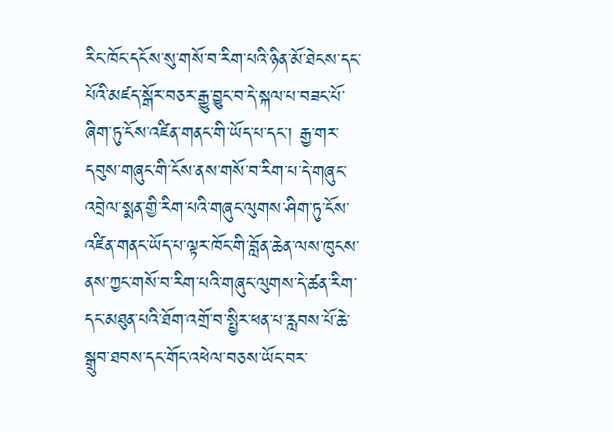རིང་ཁོང་དངོས་སུ་གསོ་བ་རིག་པའི་ཉིན་མོ་ཐེངས་དང་པོའི་མཛད་སྒོར་བཅར་རྒྱུ་བྱུང་བ་དེ་སྐལ་པ་བཟང་པོ་ཞིག་ཏུ་ངོས་འཛིན་གནང་གི་ཡོད་པ་དང་། རྒྱ་གར་དབུས་གཞུང་གི་ངོས་ནས་གསོ་བ་རིག་པ་དེ་གཞུང་འབྲེལ་སྨན་གྱི་རིག་པའི་གཞུང་ལུགས་ཤིག་ཏུ་ངོས་འཛིན་གནང་ཡོད་པ་ལྟར་ཁོང་གི་བློན་ཆེན་ལས་ཁུངས་ནས་ཀྱང་གསོ་བ་རིག་པའི་གཞུང་ལུགས་དེ་ཚན་རིག་དང་མཐུན་པའི་ཐོག་འགྲོ་བ་སྤྱིར་ཕན་པ་རླབས་པོ་ཆེ་སྒྲུབ་ཐབས་དང་གོང་འཕེལ་བཅས་ཡོང་བར་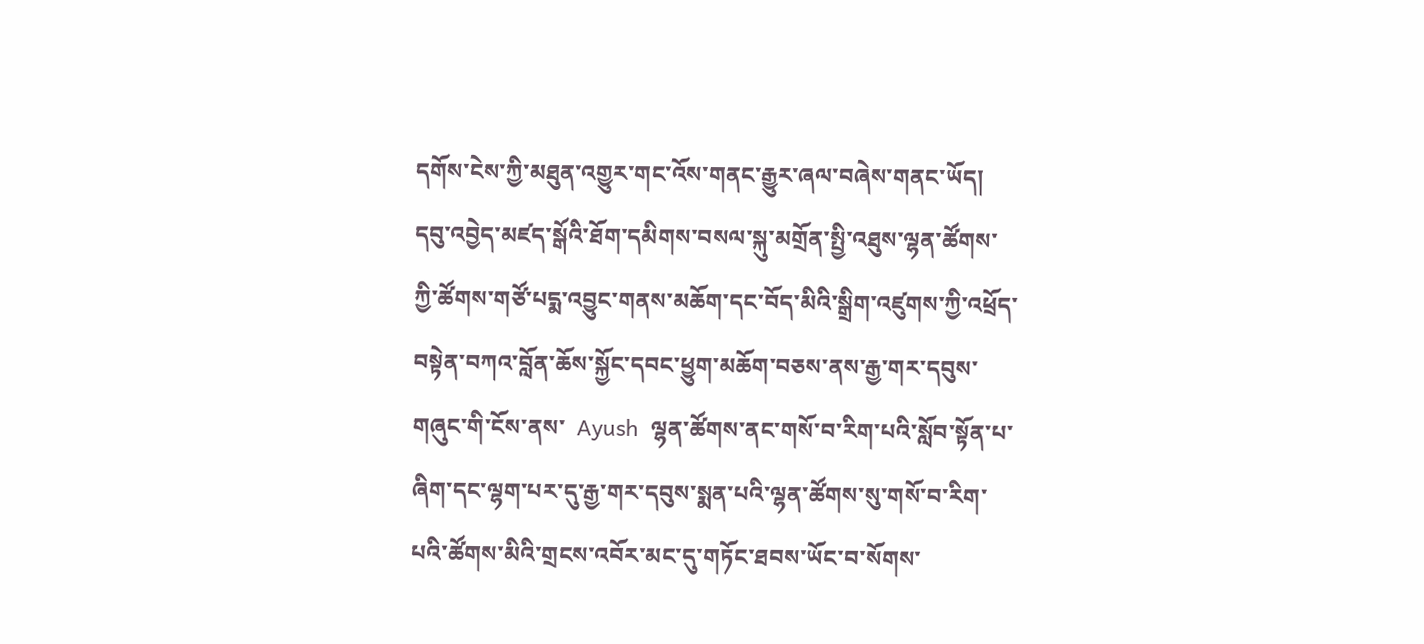དགོས་ངེས་ཀྱི་མཐུན་འགྱུར་གང་འོས་གནང་རྒྱུར་ཞལ་བཞེས་གནང་ཡོད། དབུ་འབྱེད་མཛད་སྒོའི་ཐོག་དམིགས་བསལ་སྐུ་མགྲོན་སྤྱི་འཐུས་ལྷན་ཚོགས་ཀྱི་ཚོགས་གཙོ་པདྨ་འབྱུང་གནས་མཆོག་དང་བོད་མིའི་སྒྲིག་འཛུགས་ཀྱི་འཕྲོད་བསྟེན་བཀའ་བློན་ཆོས་སྐྱོང་དབང་ཕྱུག་མཆོག་བཅས་ནས་རྒྱ་གར་དབུས་གཞུང་གི་ངོས་ནས་  Ayush  ལྷན་ཚོགས་ནང་གསོ་བ་རིག་པའི་སློབ་སྟོན་པ་ཞིག་དང་ལྷག་པར་དུ་རྒྱ་གར་དབུས་སྨན་པའི་ལྷན་ཚོགས་སུ་གསོ་བ་རིག་པའི་ཚོགས་མིའི་གྲངས་འབོར་མང་དུ་གཏོང་ཐབས་ཡོང་བ་སོགས་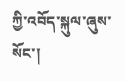ཀྱི་འབོད་སྐུལ་ཞུས་སོང་།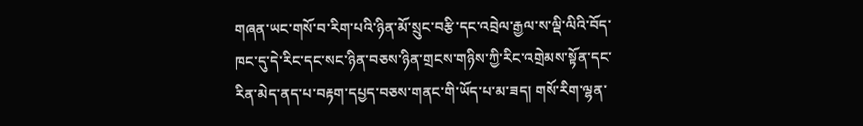གཞན་ཡང་གསོ་བ་རིག་པའི་ཉིན་མོ་སྲུང་བརྩི་དང་འབྲེལ་རྒྱལ་ས་ལྡི་ལིའི་བོད་ཁང་དུ་དེ་རིང་དང་སང་ཉིན་བཅས་ཉིན་གྲངས་གཉིས་ཀྱི་རིང་འགྲེམས་སྟོན་དང་རིན་མེད་ནད་པ་བརྟག་དཔྱད་བཅས་གནང་གི་ཡོད་པ་མ་ཟད། གསོ་རིག་ལྷན་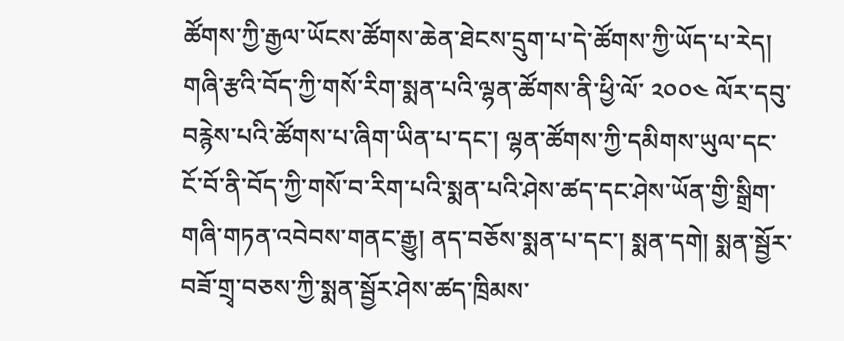ཚོགས་ཀྱི་རྒྱལ་ཡོངས་ཚོགས་ཆེན་ཐེངས་དྲུག་པ་དེ་ཚོགས་ཀྱི་ཡོད་པ་རེད། གཞི་རྩའི་བོད་ཀྱི་གསོ་རིག་སྨན་པའི་ལྷན་ཚོགས་ནི་ཕྱི་ལོ་ ༢༠༠༤ ལོར་དབུ་བརྙེས་པའི་ཚོགས་པ་ཞིག་ཡིན་པ་དང་། ལྷན་ཚོགས་ཀྱི་དམིགས་ཡུལ་དང་ངོ་བོ་ནི་བོད་ཀྱི་གསོ་བ་རིག་པའི་སྨན་པའི་ཤེས་ཚད་དང་ཤེས་ཡོན་གྱི་སྒྲིག་གཞི་གཏན་འབེབས་གནང་རྒྱུ། ནད་བཅོས་སྨན་པ་དང་། སྨན་དགེ། སྨན་སྦྱོར་བཟོ་གྲྭ་བཅས་ཀྱི་སྨན་སྦྱོར་ཤེས་ཚད་ཁྲིམས་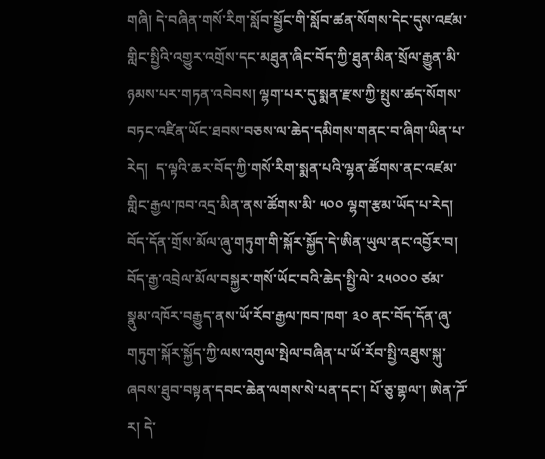གཞི། དེ་བཞིན་གསོ་རིག་སློབ་སྦྱོང་གི་སློབ་ཚན་སོགས་དེང་དུས་འཛམ་གླིང་སྤྱིའི་འགྱུར་འགྲོས་དང་མཐུན་ཞིང་བོད་ཀྱི་ཐུན་མིན་སྲོལ་རྒྱུན་མི་ཉམས་པར་གཏན་འབེབས། ལྷག་པར་དུ་སྨན་རྫས་ཀྱི་སྤུས་ཚད་སོགས་བཏང་འཛིན་ཡོང་ཐབས་བཅས་ལ་ཆེད་དམིགས་གནང་བ་ཞིག་ཡིན་པ་རེད།  ད་ལྟའི་ཆར་བོད་ཀྱི་གསོ་རིག་སྨན་པའི་ལྷན་ཚོགས་ནང་འཛམ་གླིང་རྒྱལ་ཁབ་འདྲ་མིན་ནས་ཚོགས་མི་ ༥༠༠ ལྷག་རྩམ་ཡོད་པ་རེད།
བོད་དོན་གྲོས་མོལ་ཞུ་གཏུག་གི་སྐོར་སྐྱོད་དེ་ཨིན་ཡུལ་ནང་འབྱོར་བ།
བོད་རྒྱ་འབྲེལ་མོལ་བསྐྱར་གསོ་ཡོང་བའི་ཆེད་སྤྱི་ལེ་ ༢༥༠༠༠ ཙམ་སྣུམ་འཁོར་བརྒྱུད་ནས་ཡོ་རོབ་རྒྱལ་ཁབ་ཁག་ ༣༠ ནང་བོད་དོན་ཞུ་གཏུག་སྐོར་སྐྱོད་ཀྱི་ལས་འགུལ་སྤེལ་བཞིན་པ་ཡོ་རོབ་སྤྱི་འཐུས་སྐུ་ཞབས་ཐུབ་བསྟན་དབང་ཆེན་ལགས་སེ་པན་དང་། པོ་ཅུ་གྷལ་། ཨེན་ཌོ་ར། དེ་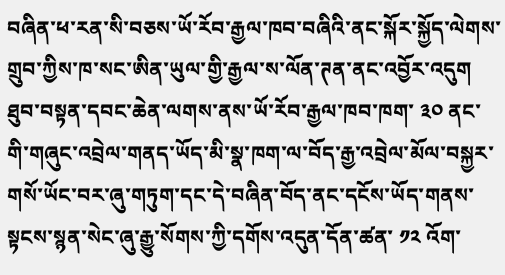བཞིན་ཕ་རན་སི་བཅས་ཡོ་རོབ་རྒྱལ་ཁབ་བཞིའི་ནང་སྐོར་སྐྱོད་ལེགས་གྲུབ་ཀྱིས་ཁ་སང་ཨིན་ཡུལ་གྱི་རྒྱལ་ས་ལོན་ཊན་ནང་འབྱོར་འདུག ཐུབ་བསྟན་དབང་ཆེན་ལགས་ནས་ཡོ་རོབ་རྒྱལ་ཁབ་ཁག་ ༣༠ ནང་གི་གཞུང་འབྲེལ་གནད་ཡོད་མི་སྣ་ཁག་ལ་བོད་རྒྱ་འབྲེལ་མོལ་བསྐྱར་གསོ་ཡོང་བར་ཞུ་གཏུག་དང་དེ་བཞིན་བོད་ནང་དངོས་ཡོད་གནས་སྟངས་སྙན་སེང་ཞུ་རྒྱུ་སོགས་ཀྱི་དགོས་འདུན་དོན་ཚན་ ༡༢ འོག་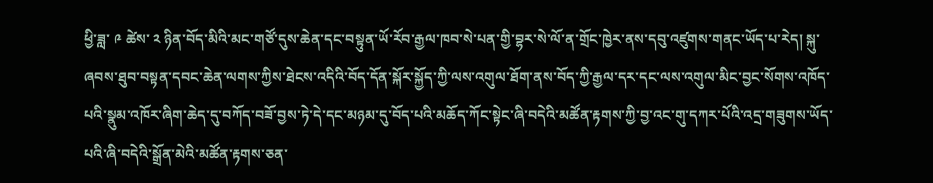ཕྱི་ཟླ་ ༩ ཚེས་ ༢ ཉིན་བོད་མིའི་མང་གཙོ་དུས་ཆེན་དང་བསྟུན་ཡོ་རོབ་རྒྱལ་ཁབ་སེ་པན་གྱི་བྷར་སེ་ལོ་ན་གྲོང་ཁྱེར་ནས་དབུ་འཛུགས་གནང་ཡོད་པ་རེད། སྐུ་ཞབས་ཐུབ་བསྟན་དབང་ཆེན་ལགས་ཀྱིས་ཐེངས་འདིའི་བོད་དོན་སྐོར་སྐྱོད་ཀྱི་ལས་འགུལ་ཐོག་ནས་བོད་ཀྱི་རྒྱལ་དར་དང་ལས་འགུལ་མིང་བྱང་སོགས་འཁོད་པའི་སྣུམ་འཁོར་ཞིག་ཆེད་དུ་བཀོད་བཟོ་བྱས་ཏེ་དེ་དང་མཉམ་དུ་བོད་པའི་མཆོད་ཀོང་སྟེང་ཞི་བདེའི་མཚོན་རྟགས་ཀྱི་བྱ་འང་གུ་དཀར་པོའི་འདྲ་གཟུགས་ཡོད་པའི་ཞི་བདེའི་སྒྲོན་མེའི་མཚོན་རྟགས་ཅན་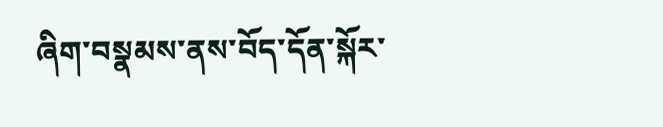ཞིག་བསྣམས་ནས་བོད་དོན་སྐོར་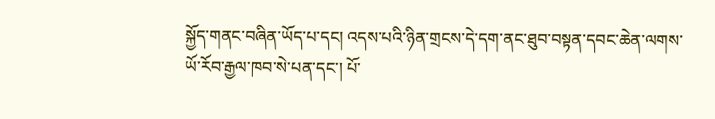སྐྱོད་གནང་བཞིན་ཡོད་པ་དང། འདས་པའི་ཉིན་གྲངས་དེ་དག་ནང་ཐུབ་བསྟན་དབང་ཆེན་ལགས་ཡོ་རོབ་རྒྱལ་ཁབ་སེ་པན་དང་། པོ་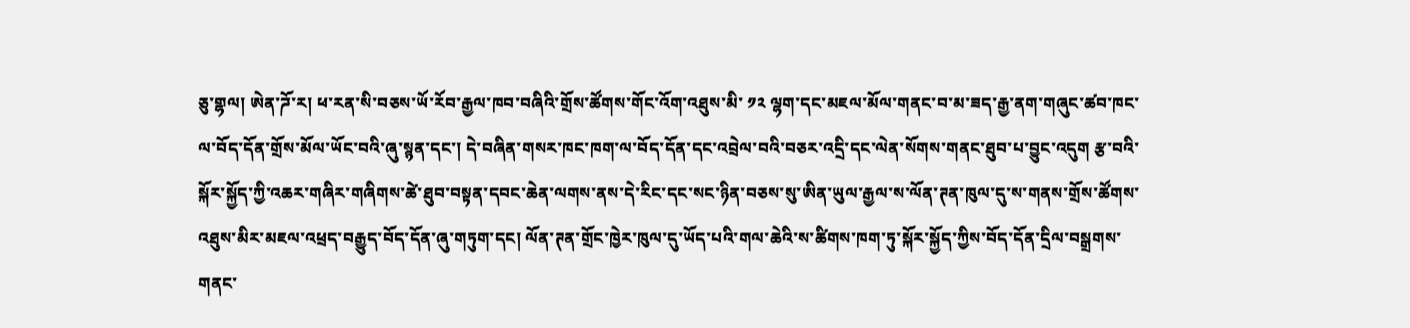ཅུ་གྷལ། ཨེན་ཌོ་ར། ཕ་རན་སི་བཅས་ཡོ་རོབ་རྒྱལ་ཁབ་བཞིའི་གྲོས་ཚོགས་གོང་འོག་འཐུས་མི་ ༡༢ ལྷག་དང་མཇལ་མོལ་གནང་བ་མ་ཟད་རྒྱ་ནག་གཞུང་ཚབ་ཁང་ལ་བོད་དོན་གྲོས་མོལ་ཡོང་བའི་ཞུ་སྙན་དང་། དེ་བཞིན་གསར་ཁང་ཁག་ལ་བོད་དོན་དང་འབྲེལ་བའི་བཅར་འདྲི་དང་ལེན་སོགས་གནང་ཐུབ་པ་བྱུང་འདུག རྩ་བའི་སྐོར་སྐྱོད་ཀྱི་འཆར་གཞིར་གཞིགས་ཚེ་ཐུབ་བསྟན་དབང་ཆེན་ལགས་ནས་དེ་རིང་དང་སང་ཉིན་བཅས་སུ་ཨིན་ཡུལ་རྒྱལ་ས་ལོན་ཊན་ཁུལ་དུ་ས་གནས་གྲོས་ཚོགས་འཐུས་མིར་མཇལ་འཕྲད་བརྒྱུད་བོད་དོན་ཞུ་གཏུག་དང། ལོན་ཊན་གྲོང་ཁྱེར་ཁུལ་དུ་ཡོད་པའི་གལ་ཆེའི་ས་ཚིགས་ཁག་ཏུ་སྐོར་སྐྱོད་ཀྱིས་བོད་དོན་དྲིལ་བསྒྲགས་གནང་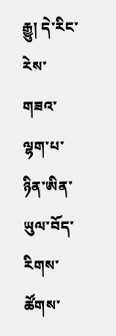རྒྱུ། དེ་རིང་རེས་གཟའ་ལྷག་པ་ཉིན་ཨིན་ཡུལ་བོད་རིགས་ཚོགས་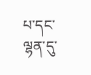པ་དང་ལྷན་དུ་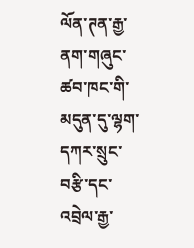ལོན་ཊན་རྒྱ་ནག་གཞུང་ཚབ་ཁང་གི་མདུན་དུ་ལྷག་དཀར་སྲུང་བརྩི་དང་འབྲེལ་རྒྱ་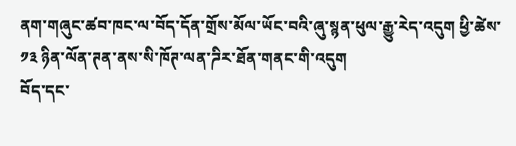ནག་གཞུང་ཚབ་ཁང་ལ་བོད་དོན་གྲོས་མོལ་ཡོང་བའི་ཞུ་སྙན་ཕུལ་རྒྱུ་རེད་འདུག ཕྱི་ཚེས་ ༡༣ ཉིན་ལོན་ཊན་ནས་སི་ཁོཊ་ལན་ཌིར་ཐོན་གནང་གི་འདུག
བོད་དང་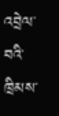འབྲེལ་བའི་ཁྲིམས་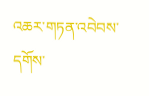འཆར་གཏན་འབེབས་དགོས་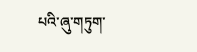པའི་ཞུ་གཏུག་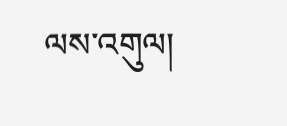ལས་འགུལ།